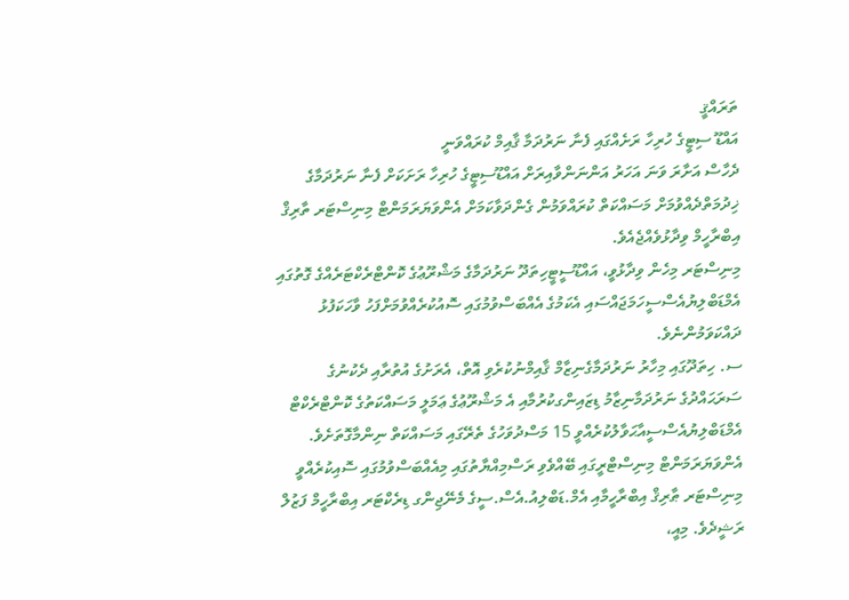ތަރައްޤީ
އައްޑޫ ސިޓީގެ ހުރިހާ ރަށެއްގައި ފެނާ ނަރުދަމާ ޤާއިމް ކުރައްވަނީ
ދެހާސް އަށާރަ ވަނަ އަހަރު އަންނަންވާއިރަށް އައްޑޫސިޓީގެ ހުރިހާ ރަށަކަށް ފެނާ ނަރުދަމާގެ ޚިދުމަތްދެއްވުމަށް މަސައްކަތް ކުރައްވަމުން ގެންދަވާކަމަށް އެންވަޔަރަމަންޓް މިނިސްޓަރ ތާރިޤް އިބްރާހީމް ވިދާޅުވެއްޖެއެވެ.
މިނިސްޓަރ މިހެން ވިދާޅުވީ، އައްޑޫސީޓީހިތަދޫ ނަރުދަމާގެ މަޝްރޫޢުގެ ކޮންޓްރެކްޓަރެއްގެ ގޮތުގައި އެމްޑަބްލިޔުއެސްސީހަމަޖައްސައި އެކަމުގެ އެއްބަސްވުމުގައި ސޮއުކުރެއްވުމަށްފަހު ވާހަކަފުޅު ދައްކަވަމުންނެވެ.
ސ. ހިތަދޫގައި މިހާރު ނަރުދަމާގެނިޒާމް ޤާއިމްނުކުރެވި އޮތް، އެރަށުގެ އުތުރާއި ދެކުނުގެ ސަރަޙައްދުގެ ނަރުދަމާނިޒާމު ޑިޒައިންގކުރުމާއި އެ މަޝްރޫޢުގެ ޢަމަލީ މަސައްކަތުގެ ކޮންޓްރެކްޓް އެމްޑަބްލިޔުއެސްސީއާޙަވާލުކުރެއްވީ 15 މަސްދުވަހުގެ ތެރޭގައި މަސައްކަތް ނިންމާގޮތަށެވެ. އެންވަޔަރަމަންޓް މިނިސްޓްރީގައި ބޭއްވެވި ރަސްމިއްޔާތުގައި މިއެއްބަސްވުމުގައި ސޮއިކުރެއްވީ މިނިސްޓަރ ޠާރިޤް އިބްރާހީމާއި އެމް.ޑަބްލިއު.އެސް.ސީގެ މެނޭޖިންގ ޑިރެކްޓަރ އިބްރާހީމް ފަޒުލް ރަޝީދެވެ. މިއީ،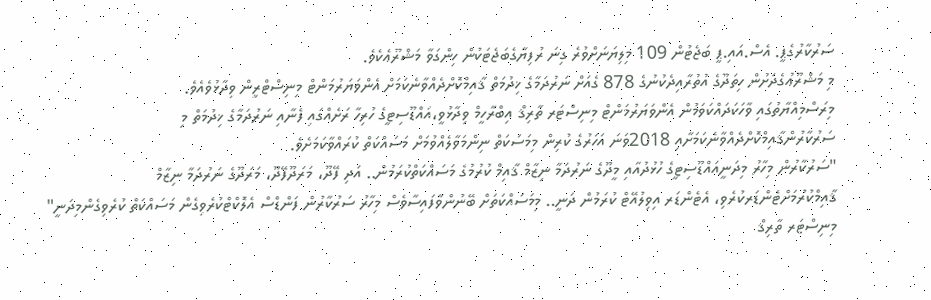ސަރުކާރުގެޕީ. އެސް.އައި.ޕީ ބަޖެޓުން 109 މިލިޔަނަށްވުރެ ގިނަ ރުފިޔާގެބަޖެޓަކުން ހިންގަވާ މަޝްރޫޢެކެވެ.
މި މަޝްރޫޢުގެދަށުން ހިތަދޫގެ އުތުރާއިދެކުނުގެ 878 ގެއަށް ނަރުދަމާގެ ޚިދުމަތް ޤާއިމްކޮށްދެއްވާނެކަމަށް އެންވަޔަރުމަންޓް މިނިސްޓްރީން ވިދާޅުވެއެވެ.
މިރަސްމިއްޔާތުގައި ވާހަކަދައްކަވަމުން އެންވަޔަރުމަންޓް މިނިސްޓަރ ތާރިޤް އިބްރާހީމް ވިދާޅުވީ،އައްޑޫސިޓީގެ ހުރިހާ ރަށެއްގައި ފެނާއި ނަރުދަމާގެ ޚިދުމަތް މި ސަރުކާރުންޤާއިމްކޮށްދެއްވާނެކަމަށާއި 2018ވަނަ އަހަރުގެ ކުރިން މިމަސަކަތް ނިންމަވާލެއްވުމަށް މަސައްކަތް ކުރައްވާކަމަށެވެ.
"ސަރުކާރުން މިހާރު މިދަނީއައްޑޫސިޓީގެ ހުޅުދުއާއި މީދޫގެ ނަރުދަމާ ނިޒާމް ޤާއިމް ކުރުމުގެ މަސައްކަތްކުރަމުން.. އަދި ފޭދޫ، މަރަދޫފޭދޫ، މަރަދޫގެ ނަރުދަމާ ނިޒާމް ޤާއިމްކުރުމަށްޓެންޑަރކުރެވި، އެޓެންޑަރ އިވިލުއޭޓް ކުރަމުން ދަނީ.. މިމަސައްކަތަށް ބޭނުންވާފައިސާވެސް މިހާރު ސަރުކާރުން ފަންޑްސް އެލޮކްޓްކުރެވިގެން މަސައްކަތް ކުރެވިގެންމިދަނީ" މިނިސްޓަރ ތާރިޤް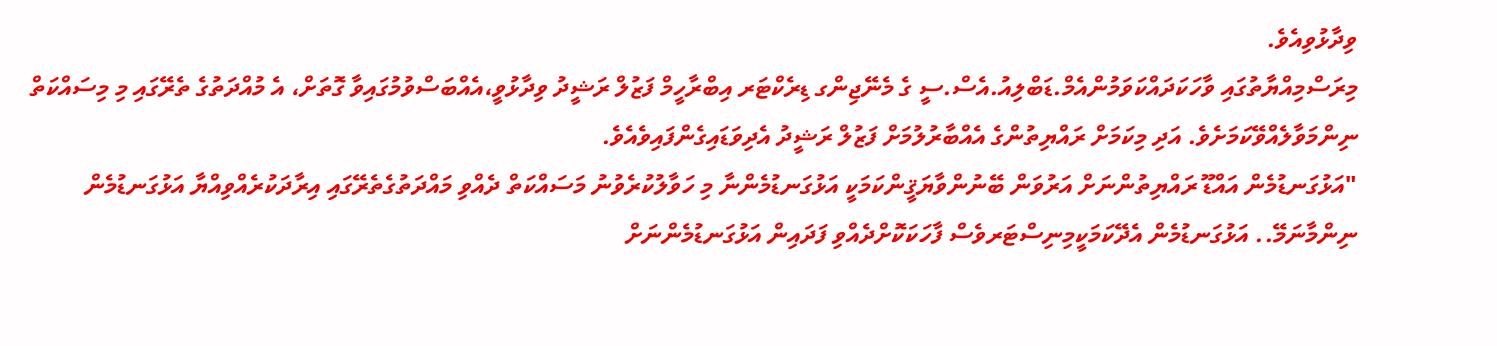ވިދާޅުވިއެވެ.
މިރަސްމިއްޔާތުގައި ވާހަކަދައްކަވަމުންއެމް.ޑަބްލިއު.އެސް.ސީ ގެ މެނޭޖިންގ ޑިރެކްޓަރ އިބްރާހީމް ފަޒުލް ރަޝީދު ވިދާޅުވީ،އެއްބަސްވުމުގައިވާ ގޮތަށް، އެ މުއްދަތުގެ ތެރޭގައި މި މިސައްކަތް ނިންމަވާލެއްވޭކަމަށެވެ. އަދި މިކަމަށް ރައްޔިތުންގެ އެއްބާރުލުމަށް ފަޒުލް ރަޝީދު އެދިވަޑައިގެންފައިވެއެވެ.
"އަޅުގަނޑުމެން އައްޑޫ ރައްޔިތުންނަށް އަރުވަން ބޭނުންވާޔަޤީންކަމަކީ އަޅުގަނޑުމެންނާ މި ހަވާލުކުރެވުނު މަސައްކަތް ދެއްވި މައްދަތުގެތެރޭގައި އިރާދަކުރެއްވިއްޔާ އަޅުގަނޑުމެން ނިންމާނަމޭ.. އަޅުގަނޑުމެން އެދޭކަމަކީމިނިސްޓަރވެސް ފާހަކަކޮށްދެއްވި ފަދައިން އަޅުގަނޑުމެންނަށް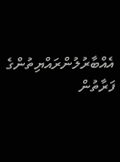އެއްބާރުލުންރައްޔިތުންގެ ފަރާތުން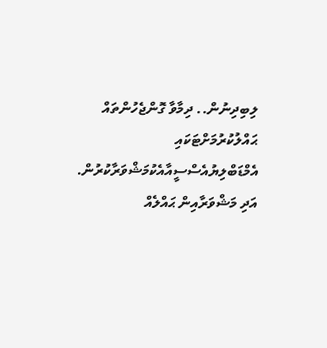ލިބިދިނުން.. ދިމާވާ ގޮންޖެހުންތައް ޙައްލުކުރުމަށްޓަކައި އެމްޑަބްލިޔުއެސްސީއާއެކުމަޝްވަރާކުރުން. އަދި މަޝްވަރާއިން ޙައްލެއް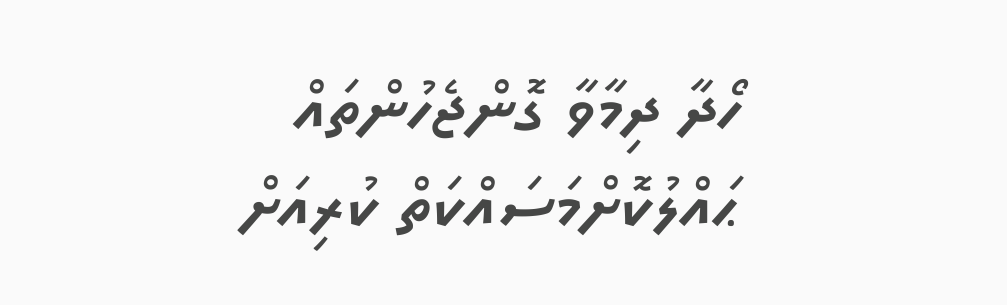ހޯދާ ދިމާވާ ގޮންޖެހުންތައް ޙައްލުކޮށްމަސައްކަތް ކުރިއަށް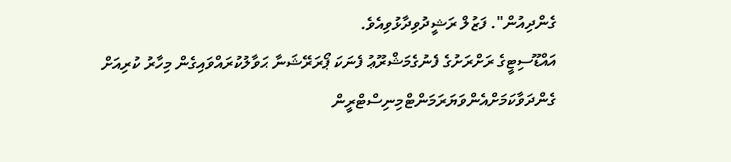ގެންދިއުން". ފަޒުލް ރަޝީދުވިދާޅުވިއެވެ.
އައްޑޫސިޓީގެ ރަށްރަށުގެ ފެނުގެމަޝްރޫޢު ފެނަކަ ޕޯރަރޭޝަނާ ޙަވާލުކުރައްވައިގެން މިހާރު ކުރިއަށް ގެންދަވާކަމަށްއެންވަޔަރަމަންޓްމިނިސްޓްރީން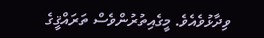ވިދާޅުވެއެވެ. މީގެއިތުރުންވެސް ތަރައްޤީގެ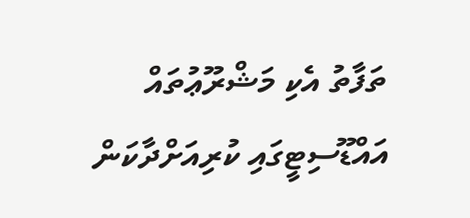ތަފާތު އެކި މަޝްރޫޢުތައް އައްޑޫސިޓީގައި ކުރިއަށްދާކަން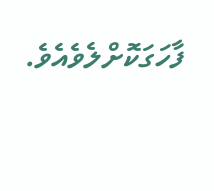ފާހަގަކޮށްލެވެއެވެ.